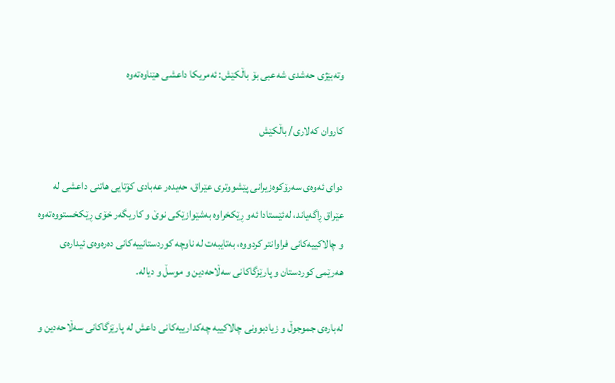وته‌بێژی حه‌شدی شه‌عبی بۆ باڵكێش: ئه‌مریكا داعشی هێناوه‌ته‌وه‌

كاروان كه‌لاری/ باڵكێش

دوای ئه‌وه‌ی سه‌رۆكوه‌زیرانی پێشووتری عێراق، حه‌یده‌ر عه‌بادی كۆتایی هاتنی داعشی له‌ عێراق ڕاگه‌یاند، له‌ئێستادا ئه‌و ڕێكخراوه‌ به‌شێوازێكی نوێ و كاریگه‌ر خۆی ڕێكخستووه‌ته‌وه‌ و چالاكییه‌كانی فراوانتر كردووه، به‌تایبه‌ت‌ له‌ ناوچه‌ كوردستانییه‌كانی ده‌ره‌وه‌ی ئیداره‌ی هه‌رێمی كوردستان و پارێزگاكانی سه‌ڵاحه‌دین و موسڵ و دیاله‌.

له‌باره‌ی جموجوڵ و زیادبوونی چالاكییه‌ چه‌كدارییه‌كانی داعش له‌ پارێزگاكانی سه‌ڵاحه‌دین و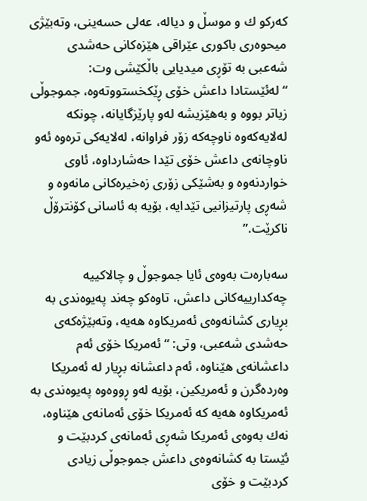كه‌ركو ك و موسڵ و دیاله‌، عه‌لی حسه‌ینی، وته‌بێژی میحوه‌ری باكوری عێراقی هێزه‌كانی حه‌شدی شه‌عبی به‌ تۆڕی میدیایی باڵكێشی وت: “له‌ئێستادا داعش خۆی ڕێكخستووته‌وه‌، جموجوڵی زیاتر بووه‌ و به‌هێزیشه‌ له‌و پارێزگایانه، چونكه‌‌ له‌لایه‌كه‌وه‌ ناوچه‌كه‌ زۆر فراوانه، له‌لایه‌كی تره‌وه‌ ئه‌و ناوچانه‌ی داعش خۆی تێدا حه‌شارداوه،‌ ئاوی خواردنه‌وه‌ و به‌شێكی زۆری زه‌خیره‌كانی مانه‌وه‌ و شه‌ڕی پارتیزانیی تێدایه‌، بۆیه‌ به‌ ئاسانی كۆنترۆڵ ناكرێت‌.”

سه‌باره‌ت به‌وه‌ی ئایا جموجوڵ و چالاكییه‌ چه‌كدارییه‌كانی داعش، تاوه‌كو چه‌ند په‌یوه‌ندی به‌ بڕیاری كشانه‌وه‌ی ئه‌مریكاوه‌ هه‌یه‌، وته‌بێژه‌كه‌ی حه‌شدی شه‌عبی، وتی: “ئه‌مریكا خۆی ئه‌م داعشانه‌ی هێناوه‌، ئه‌م داعشانه‌ بڕیار له‌ ئه‌مریكا وه‌رده‌گرن و ئه‌مریكین، بۆیه‌ له‌و ڕووه‌وه‌ په‌یوه‌ندی به‌ ئه‌مریكاوه‌ هه‌یه‌ كه‌ ئه‌مریكا خۆی ئه‌مانه‌ی هێناوه‌، نه‌ك به‌وه‌ی ئه‌مریكا شه‌ڕی ئه‌مانه‌ی كردبێت و ئێستا به‌ كشانه‌وه‌ی داعش جموجوڵی زیادی كردبێت و خۆی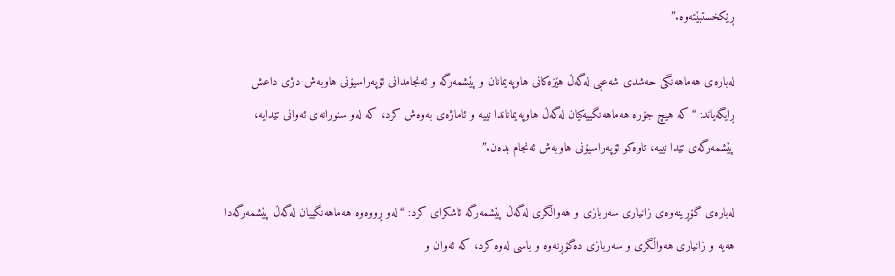ڕێكخستبێته‌وه‌.”

له‌باره‌ی هه‌ماهه‌نگی حه‌شدی شه‌عبی له‌گه‌ڵ هێزه‌كانی هاوپه‌یمانان و پێشمه‌رگه‌ و ئه‌نجامدانی ئۆپه‌راسیۆنی هاوبه‌ش دژی داعش ڕایگه‌یاند: “كه‌ هیچ جۆره‌ هه‌ماهه‌نگییه‌كیان له‌گه‌ڵ هاوپه‌یماناندا نییه‌ و ئاماژه‌ی به‌وه‌ش كرد، كه‌ له‌و سنورانه‌ی ئه‌وانی تێدایه‌، پێشمه‌رگه‌ی تێدا نییه‌، تاوه‌كو ئۆپه‌راسیۆنی هاوبه‌ش ئه‌نجام بده‌ن.”

له‌باره‌ی گۆڕینه‌وه‌ی زانیاری سه‌ربازی و هه‌واڵگری له‌گه‌ڵ پێشمه‌رگه‌ ئاشكرای كرد: “له‌و ڕووه‌وه‌ هه‌ماهه‌نگییان له‌گه‌ڵ پێشمه‌رگه‌دا‌ هه‌یه‌ و زانیاری هه‌واڵگری و سه‌ربازی ده‌گۆڕنه‌وه‌ و باسی له‌وه‌ كرد، كه‌ ئه‌وان و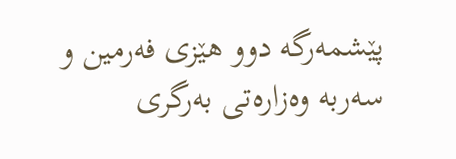پێشمه‌رگه‌ دوو هێزی فه‌رمین و سه‌ربه‌ وه‌زاره‌تی به‌رگری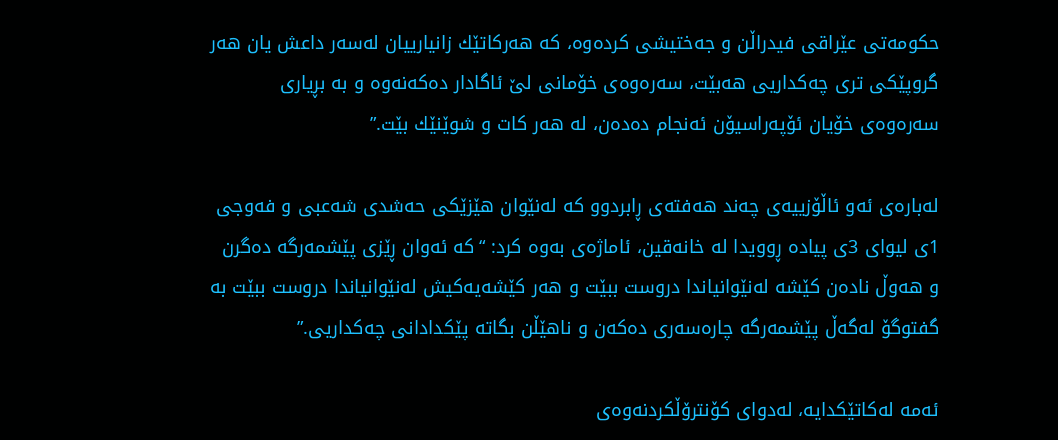حكومه‌تی عێراقی فیدراڵن و جه‌ختیشی كرده‌وه‌، كه‌‌ هه‌ركاتێك زانیارییان له‌سه‌ر داعش یان هه‌ر گروپێكی تری چه‌كداریی هه‌بێت، سه‌ره‌وه‌ی خۆمانی لێ ئاگادار ده‌كه‌نه‌وه‌ و به‌ بڕیاری سه‌ره‌وه‌ی خۆیان ئۆپه‌راسیۆن ئه‌نجام ده‌ده‌ن، له‌ هه‌ر كات و شوێنێك بێت.”

له‌باره‌ی ئه‌و ئاڵۆزییه‌ی چه‌ند هه‌فته‌ی ڕابردوو كه‌ له‌نێوان هێزێكی حه‌شدی شه‌عبی و فه‌وجی 1ی لیوای 3ی پیاده‌ ڕوویدا له‌ خانه‌قین،‌ ئاماژه‌ی به‌وه‌ كرد: “كه‌ ئه‌وان ڕێزی پێشمه‌رگه‌ ده‌گرن و هه‌وڵ ناده‌ن كێشه‌ له‌نێوانیاندا دروست ببێت و هه‌ر كێشه‌یه‌كیش له‌نێوانیاندا دروست ببێت به‌ گفتوگۆ له‌گه‌ڵ پێشمه‌رگه‌ چاره‌سه‌ری ده‌كه‌ن و ناهێڵن بگاته‌ پێكدادانی چه‌كداریی.”

ئه‌مه‌ له‌كاتێكدایه‌، له‌دوای كۆنترۆڵكردنه‌وه‌ی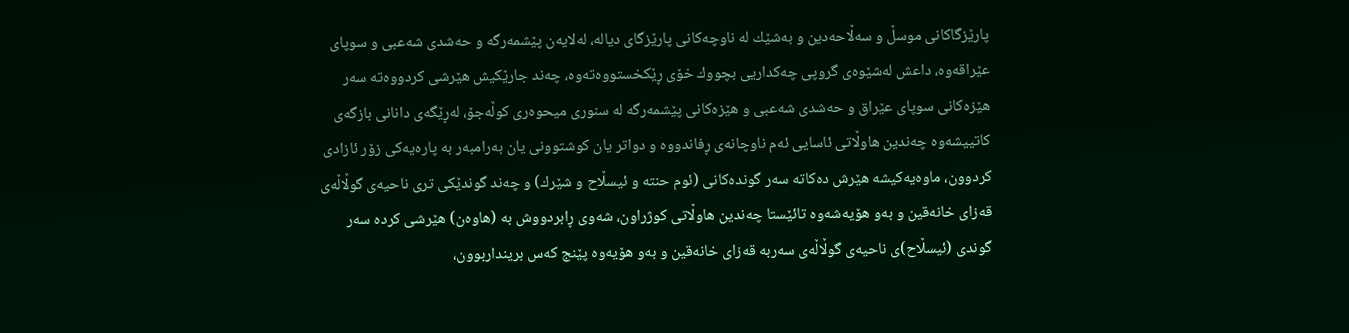پارێزگاكانی موسڵ و سه‌ڵاحه‌دین و به‌شێك له‌ ناوچه‌كانی پارێزگای دیاله‌‌، له‌لایه‌ن پێشمه‌رگه‌ و حه‌شدی شه‌عبی و سوپای عێراقه‌وه‌، داعش له‌شێوه‌ی گروپی چه‌كداریی بچووك خۆی ڕێكخستووه‌ته‌وه‌، چه‌ند جارێكیش هێرشی كردووه‌ته‌ سه‌ر هێزه‌كانی سوپای عێراق و حه‌شدی شه‌عبی و هێزه‌كانی پێشمه‌رگه‌ له‌ سنوری میحوه‌ری كوڵه‌جۆ، له‌ڕێگه‌ی دانانی بازگه‌ی كاتییشه‌وه‌ چه‌ندین هاوڵاتی ئاسایی ئه‌م ناوچانه‌ی ڕفاندووه‌ و دواتر یان كوشتوونی یان به‌رامبه‌ر به‌‌ پاره‌یه‌كی زۆر ئازادی كردوون، ماوه‌یه‌كیشه‌ هێرش ده‌كاته‌ سه‌ر گونده‌كانی (ئوم حنته‌ و ئیسڵاح و شێرك) و چه‌ند گوندێكی تری ناحیه‌ی گوڵاڵه‌ی قه‌زای خانه‌قین و به‌و هۆیه‌شه‌وه‌ تائێستا چه‌ندین هاوڵاتی كوژراون، شه‌وی ڕابردووش به‌ (هاوه‌ن) هێرشی كرده‌ سه‌ر گوندی (ئیسڵاح)ی ناحیه‌ی گوڵاڵه‌ی سه‌ربه‌ قه‌زای خانه‌قین و به‌و هۆیه‌وه‌ پێنج كه‌س برینداربوون،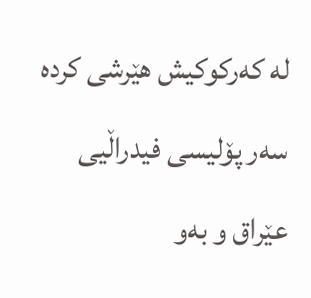له‌ كه‌ركوكیش هێرشی كرده‌ سه‌ر پۆلیسی فیدراڵیی عێراق و به‌و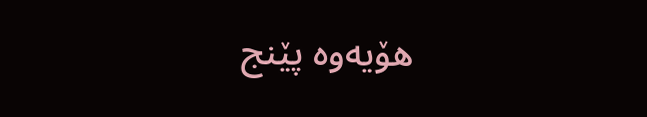هۆیه‌وه‌ پێنج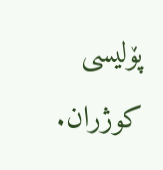پۆلیسی كوژران.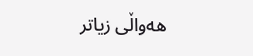ھەواڵی زیاتر